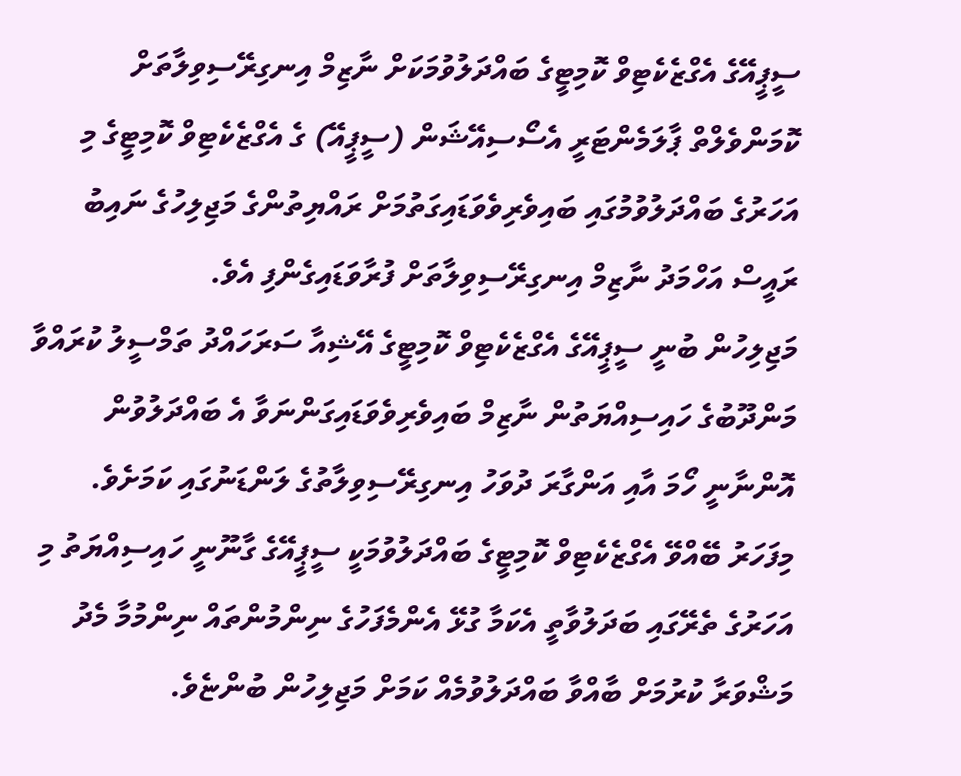ސީޕީއޭގެ އެގްޒެކެޓިވް ކޮމިޓީގެ ބައްދަލުވުމަކަށް ނާޒިމް އިނގިރޭސިވިލާތަށް
ކޮމަންވެލްތް ޕާލަމެންޓަރީ އެސޯސިއޭޝަން (ސީޕީއޭ) ގެ އެގްޒެކެޓިވް ކޮމިޓީގެ މި އަހަރުގެ ބައްދަލުވުމުގައި ބައިވެރިވެވަޑައިގަތުމަށް ރައްޔިތުންގެ މަޖިލިހުގެ ނައިބު ރައީސް އަހްމަދު ނާޒިމް އިނގިރޭސިވިލާތަށް ފުރާވަޑައިގެންފި އެވެ.
މަޖިލިހުން ބުނީ ސީޕީއޭގެ އެގްޒެކެޓިވް ކޮމިޓީގެ އޭޝިއާ ސަރަހައްދު ތަމްސީލު ކުރައްވާ މަންދޫބުގެ ހައިސިއްޔަތުން ނާޒިމް ބައިވެރިވެވަޑައިގަންނަވާ އެ ބައްދަލުވުން އޮންނާނީ ހޯމަ އާއި އަންގާރަ ދުވަހު އިނގިރޭސިވިލާތުގެ ލަންޑަނުގައި ކަމަށެވެ.
މިފަހަރު ބޭއްވޭ އެގްޒެކެޓިވް ކޮމިޓީގެ ބައްދަލުވުމަކީ ސީޕީއޭގެ ގާނޫނީ ހައިސިއްޔަތު މި އަހަރުގެ ތެރޭގައި ބަދަލުވާތީ އެކަމާ ގުޅޭ އެންމެފަހުގެ ނިންމުންތައް ނިންމުމާ މެދު މަޝްވަރާ ކުރުމަށް ބާއްވާ ބައްދަލުވުމެއް ކަމަށް މަޖިލިހުން ބުންޏެވެ.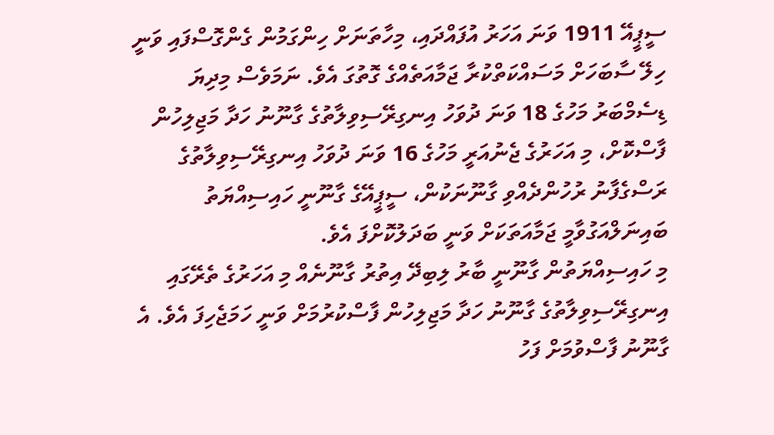ސީޕީއޭ 1911 ވަނަ އަހަރު އުފައްދައި، މިހާތަނަށް ހިންގަމުން ގެންގޮސްފައި ވަނީ ހިލޭ ސާބަހަށް މަސައްކަތްކުރާ ޖަމާއަތެއްގެ ގޮތުގަ އެވެ. ނަމަވެސް މިދިޔަ ޑިސެމްބަރު މަހުގެ 18 ވަނަ ދުވަހު އިނގިރޭސިވިލާތުގެ ގާނޫނު ހަދާ މަޖިލިހުން ފާސްކޮށް، މި އަހަރުގެ ޖެނުއަރީ މަހުގެ 16 ވަނަ ދުވަހު އިނގިރޭސިވިލާތުގެ ރަސްގެފާނު ރުހުންދެއްވި ގާނޫނަކުން، ސީޕީއޭގެ ގާނޫނީ ހައިސިއްޔަތު ބައިނަލްއަގުވާމީ ޖަމާއަތަކަށް ވަނީ ބަދަލުކޮށްފަ އެވެ.
މި ހައިސިއްޔަތުން ގާނޫނީ ބާރު ލިބިދޭ އިތުރު ގާނޫނެއް މި އަހަރުގެ ތެރޭގައި އިނގިރޭސިވިލާތުގެ ގާނޫނު ހަދާ މަޖިލިހުން ފާސްކުރުމަށް ވަނީ ހަމަޖެހިފަ އެވެ. އެ ގާނޫނު ފާސްވުމަށް ފަހު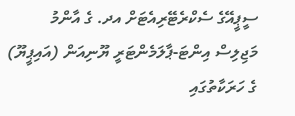ސީޕީއޭގެ ސެކްރެޓޭރިއެޓަށް އދ. ގެ އާންމު މަޖިލިސް އިންޓަ-ޕާލަމެންޓަރީ ޔޫނިއަން (އައިޕީޔޫ) ގެ ހަރަކާތުގައި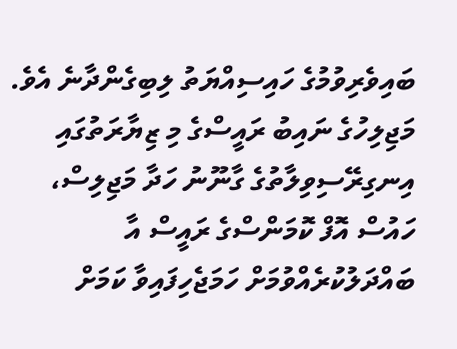ބައިވެރިވުމުގެ ހައިސިއްޔަތު ލިބިގެންދާނެ އެވެ.
މަޖިލިހުގެ ނައިބު ރައީސްގެ މި ޒިޔާރަތުގައި އިނގިރޭސިވިލާތުގެ ގާނޫނު ހަދާ މަޖިލިސް، ހައުސް އޮފް ކޮމަންސްގެ ރައީސް އާ ބައްދަލުކުރެއްވުމަށް ހަމަޖެހިފައިވާ ކަމަށް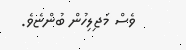ވެސް މަޖިލިހުން ބުންޏެވެ.